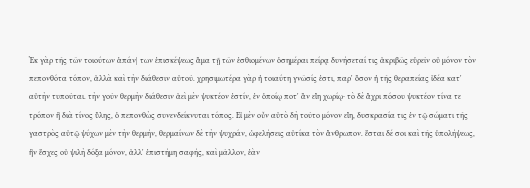Ἐκ γὰρ τῆς τῶν τοιούτων ἁπάν| των ἐπισκέψεως ἅμα τῇ τῶν ἐσθιομένων ὁσημέραι πείρᾳ δυνήσεταί τις ἀκριβῶς εὑρεῖν οὐ μόνον τὸν πεπονθότα τόπον, ἀλλὰ καὶ τὴν διάθεσιν αὐτοῦ. χρησιμωτέρα γὰρ ἡ τοιαύτη γνῶσίς ἐστι, παρ' ὅσον ἡ τῆς θεραπείας ἰδέα κατ' αὐτὴν τυποῦται. τὴν γοῦν θερμὴν διάθεσιν ἀεὶ μὲν ψυκτέον ἐστίν, ἐν ὁποίῳ ποτ' ἂν εἴη χωρίῳ· τὸ δὲ ἄχρι πόσου ψυκτέον τίνα τε τρόπον ἢ διὰ τίνος ὕλης, ὁ πεπονθὼς συνενδείκνυται τόπος. Εἰ μὲν οὖν αὐτὸ δὴ τοῦτο μόνον εἴη, δυσκρασία τις ἐν τῷ σώματι τῆς γαστρὸς αὐτῷ ψύχων μὲν τὴν θερμήν, θερμαίνων δὲ τὴν ψυχράν, ὠφελήσεις αὐτίκα τὸν ἄνθρωπον. ἔσται δέ σοι καὶ τῆς ὑπολήψεως, ἣν ἔσχες οὐ ψιλὴ δόξα μόνον, ἀλλ' ἐπιστήμη σαφής, καὶ μᾶλλον, ἐὰν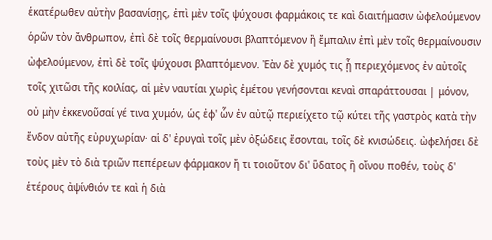ἑκατέρωθεν αὐτὴν βασανίσῃς, ἐπὶ μὲν τοῖς ψύχουσι φαρμάκοις τε καὶ διαιτήμασιν ὠφελούμενον ὁρῶν τὸν ἄνθρωπον, ἐπὶ δὲ τοῖς θερμαίνουσι βλαπτόμενον ἢ ἔμπαλιν ἐπὶ μὲν τοῖς θερμαίνουσιν ὠφελούμενον, ἐπὶ δὲ τοῖς ψύχουσι βλαπτόμενον. Ἐὰν δὲ χυμός τις ᾖ περιεχόμενος ἐν αὐτοῖς τοῖς χιτῶσι τῆς κοιλίας, αἱ μὲν ναυτίαι χωρὶς ἐμέτου γενήσονται κεναὶ σπαράττουσαι | μόνον, οὐ μὴν ἐκκενοῦσαί γέ τινα χυμόν, ὡς ἐφ' ὧν ἐν αὐτῷ περιείχετο τῷ κύτει τῆς γαστρὸς κατὰ τὴν ἔνδον αὐτῆς εὐρυχωρίαν· αἱ δ' ἐρυγαὶ τοῖς μὲν ὀξώδεις ἔσονται, τοῖς δὲ κνισώδεις. ὠφελήσει δὲ τοὺς μὲν τὸ διὰ τριῶν πεπέρεων φάρμακον ἤ τι τοιοῦτον δι' ὕδατος ἢ οἴνου ποθέν, τοὺς δ' ἑτέρους ἀψίνθιόν τε καὶ ἡ διὰ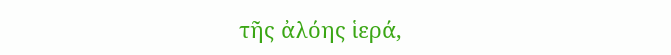τῆς ἀλόης ἱερά,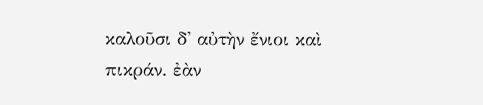καλοῦσι δ' αὐτὴν ἔνιοι καὶ πικράν. ἐὰν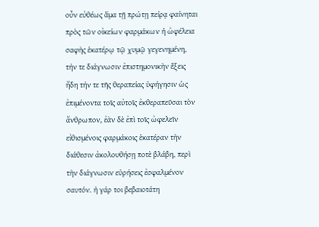οὖν εὐθέως ἅμα τῇ πρώτῃ πείρᾳ φαίνηται πρὸς τῶν οἰκείων φαρμάκων ἡ ὠφέλεια σαφὴς ἑκατέρῳ τῷ χυμῷ γεγενημένη, τήν τε διάγνωσιν ἐπιστημονικὴν ἕξεις ἤδη τήν τε τῆς θεραπείας ὑφήγησιν ὡς ἐπιμένοντα τοῖς αὐτοῖς ἐκθεραπεῦσαι τὸν ἄνθρωπον, ἐὰν δὲ ἐπὶ τοῖς ὠφελεῖν εἰθισμένοις φαρμάκοις ἑκατέραν τὴν διάθεσιν ἀκολουθήσῃ ποτὲ βλάβη, περὶ τὴν διάγνωσιν εὑρήσεις ἐσφαλμένον σαυτόν. ἡ γάρ τοι βεβαιοτάτη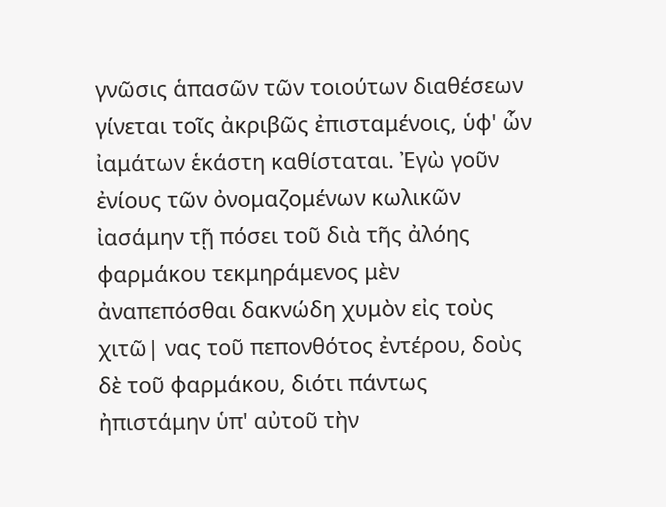γνῶσις ἁπασῶν τῶν τοιούτων διαθέσεων γίνεται τοῖς ἀκριβῶς ἐπισταμένοις, ὑφ' ὧν ἰαμάτων ἑκάστη καθίσταται. Ἐγὼ γοῦν ἐνίους τῶν ὀνομαζομένων κωλικῶν ἰασάμην τῇ πόσει τοῦ διὰ τῆς ἀλόης φαρμάκου τεκμηράμενος μὲν ἀναπεπόσθαι δακνώδη χυμὸν εἰς τοὺς χιτῶ| νας τοῦ πεπονθότος ἐντέρου, δοὺς δὲ τοῦ φαρμάκου, διότι πάντως ἠπιστάμην ὑπ' αὐτοῦ τὴν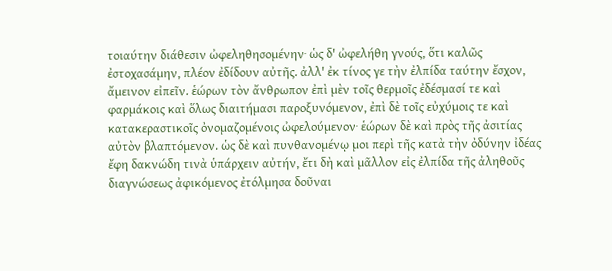τοιαύτην διάθεσιν ὠφεληθησομένην· ὡς δ' ὠφελήθη γνούς, ὅτι καλῶς ἐστοχασάμην, πλέον ἐδίδουν αὐτῆς. ἀλλ' ἐκ τίνος γε τὴν ἐλπίδα ταύτην ἔσχον, ἄμεινον εἰπεῖν. ἑώρων τὸν ἄνθρωπον ἐπὶ μὲν τοῖς θερμοῖς ἐδέσμασί τε καὶ φαρμάκοις καὶ ὅλως διαιτήμασι παροξυνόμενον, ἐπὶ δὲ τοῖς εὐχύμοις τε καὶ κατακεραστικοῖς ὀνομαζομένοις ὠφελούμενον· ἑώρων δὲ καὶ πρὸς τῆς ἀσιτίας αὐτὸν βλαπτόμενον. ὡς δὲ καὶ πυνθανομένῳ μοι περὶ τῆς κατὰ τὴν ὀδύνην ἰδέας ἔφη δακνώδη τινὰ ὑπάρχειν αὐτήν, ἔτι δὴ καὶ μᾶλλον εἰς ἐλπίδα τῆς ἀληθοῦς διαγνώσεως ἀφικόμενος ἐτόλμησα δοῦναι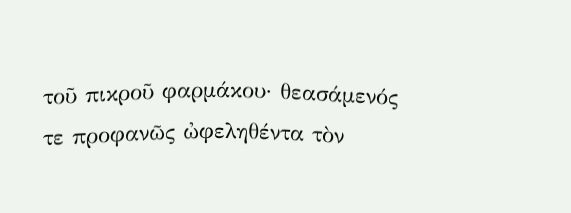τοῦ πικροῦ φαρμάκου· θεασάμενός τε προφανῶς ὠφεληθέντα τὸν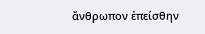ἄνθρωπον ἐπείσθην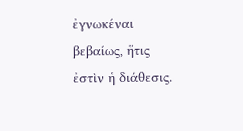ἐγνωκέναι βεβαίως, ἥτις ἐστὶν ἡ διάθεσις.